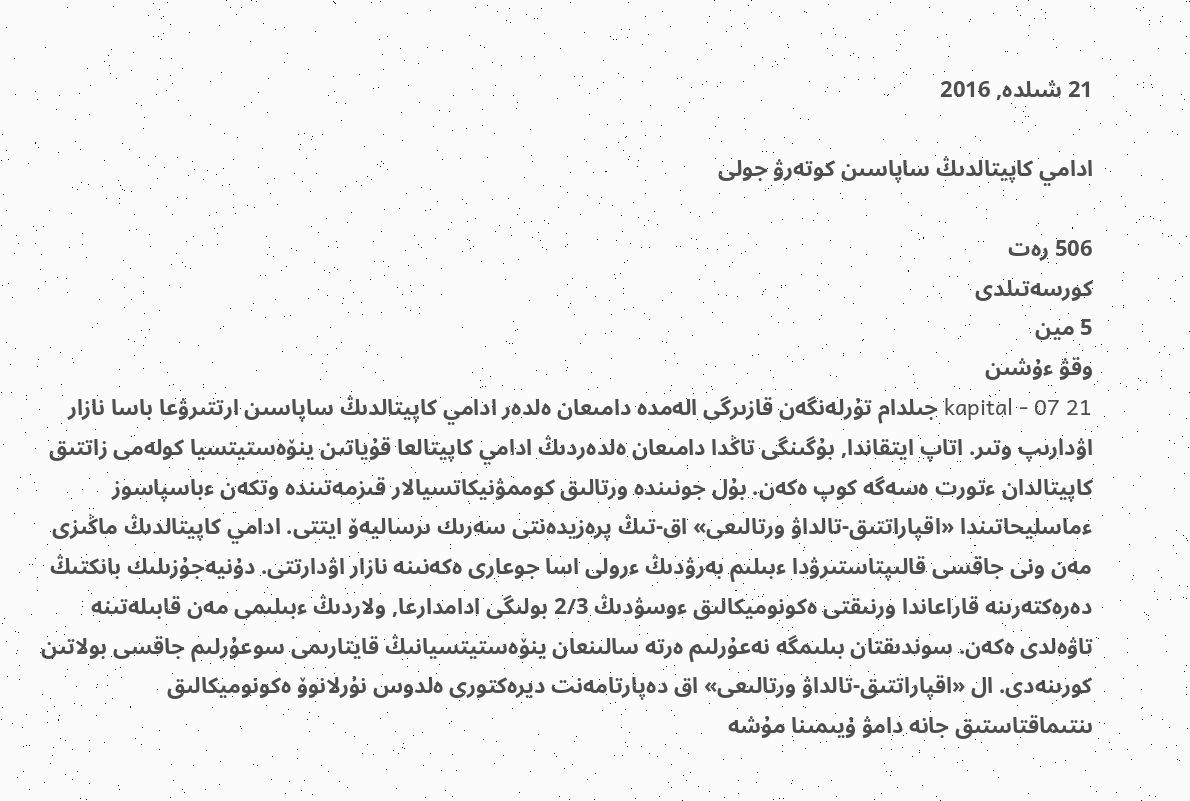21 شىلدە, 2016

ادامي كاپيتالدىڭ ساپاسىن كوتەرۋ جولى

506 رەت
كورسەتىلدى
5 مين
وقۋ ءۇشىن
21 07 - kapital جىلدام تۇرلەنگەن قازىرگى الەمدە دامىعان ەلدەر ادامي كاپيتالدىڭ ساپاسىن ارتتىرۋعا باسا نازار اۋدارىپ وتىر. اتاپ ايتقاندا, بۇگىنگى تاڭدا دامىعان ەلدەردىڭ ادامي كاپيتالعا قۇياتىن ينۆەستيتسيا كولەمى زاتتىق كاپيتالدان ءتورت ەسەگە كوپ ەكەن. بۇل جونىندە ورتالىق كوممۋنيكاتسيالار قىزمەتىندە وتكەن ءباسپاسوز ءماسليحاتىندا «اقپاراتتىق-تالداۋ ورتالىعى» اق-تىڭ پرەزيدەنتى سەرىك ىرساليەۆ ايتتى. ادامي كاپيتالدىڭ ماڭىزى مەن ونى جاقسى قالىپتاستىرۋدا ءبىلىم بەرۋدىڭ ءرولى اسا جوعارى ەكەنىنە نازار اۋدارتتى. دۇنيەجۇزىلىك بانكتىڭ دەرەكتەرىنە قاراعاندا ورنىقتى ەكونوميكالىق ءوسۋدىڭ 2/3 بولىگى ادامدارعا, ولاردىڭ ءبىلىمى مەن قابىلەتىنە تاۋەلدى ەكەن. سوندىقتان بىلىمگە نەعۇرلىم ەرتە سالىنعان ينۆەستيتسيانىڭ قايتارىمى سوعۇرلىم جاقسى بولاتىن كورىنەدى. ال «اقپاراتتىق-تالداۋ ورتالىعى» اق دەپارتامەنت ديرەكتورى ەلدوس نۇرلانوۆ ەكونوميكالىق ىنتىماقتاستىق جانە دامۋ ۇيىمىنا مۇشە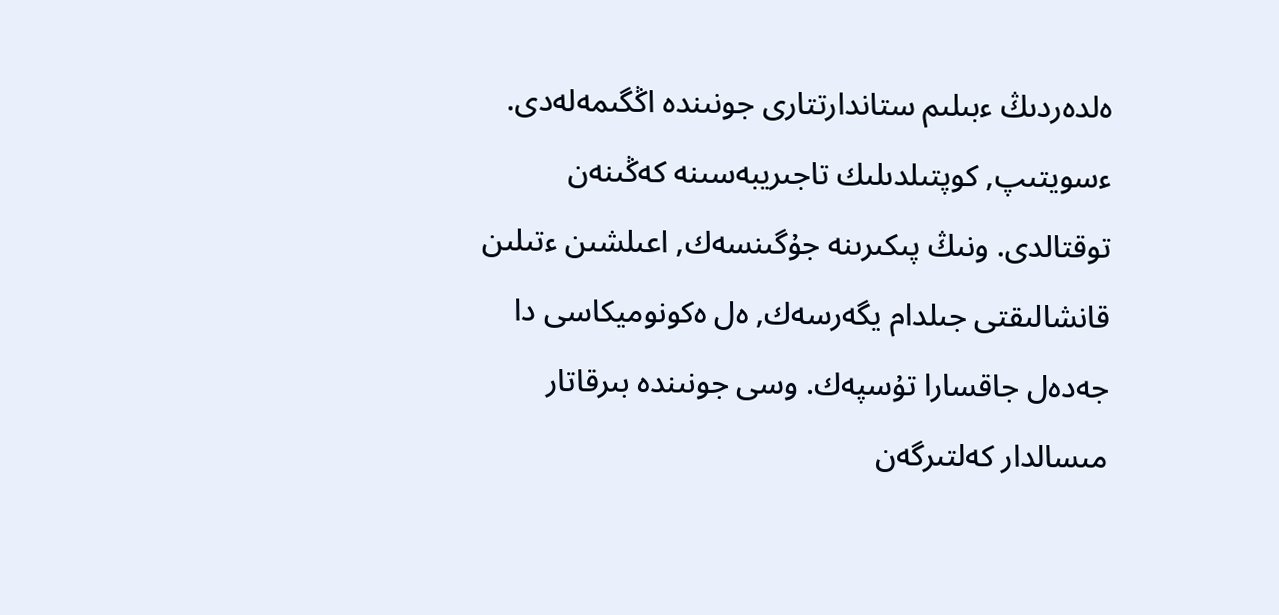ەلدەردىڭ ءبىلىم ستاندارتتارى جونىندە اڭگىمەلەدى. ءسويتىپ, كوپتىلدىلىك تاجىريبەسىنە كەڭىنەن توقتالدى. ونىڭ پىكىرىنە جۇگىنسەك, اعىلشىن ءتىلىن قانشالىقتى جىلدام يگەرسەك, ەل ەكونوميكاسى دا جەدەل جاقسارا تۇسپەك. وسى جونىندە بىرقاتار مىسالدار كەلتىرگەن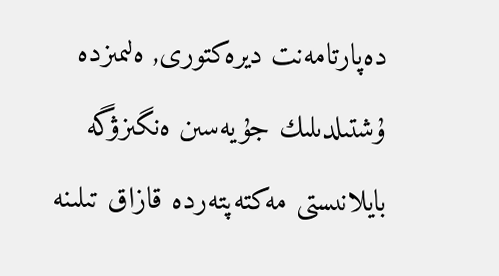دەپارتامەنت ديرەكتورى, ەلىمىزدە ۇشتىلدىلىك جۇيەسىن ەنگىزۋگە بايلانىستى مەكتەپتەردە قازاق تىلىنە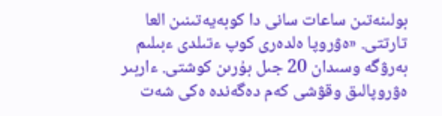بولىنەتىن ساعات سانى دا كوبەيەتىنىن العا تارتتى. «ەۋروپا ەلدەرى كوپ ءتىلدى ءبىلىم بەرۋگە وسىدان 20 جىل بۇرىن كوشتى. ءاربىر ەۋروپالىق وقۋشى كەم دەگەندە ەكى شەت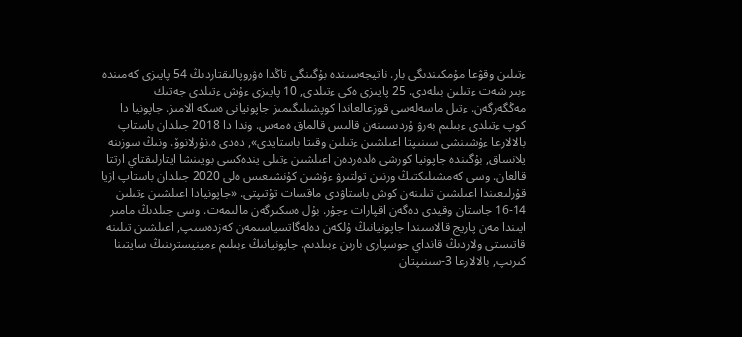ءتىلىن وقۋعا مۇمكىندىگى بار. ناتيجەسىندە بۇگىنگى تاڭدا ەۋروپالىقتاردىڭ 54 پايىزى كەمىندە ءبىر شەت ءتىلىن بىلەدى. 25 پايىزى ەكى ءتىلدى, 10 پايىزى ءۇش ءتىلدى جەتىك مەڭگەرگەن. ءتىل ماسەلەسى قوزعالعاندا كوپشىلىگىمىز جاپونيانى ەسكە الامىز. جاپونيا دا كوپ ءتىلدى ءبىلىم بەرۋ ۇردىسىنەن قالىس قالماق ەمەس. وندا دا 2018 جىلدان باستاپ بالالارعا ءۇشىنشى سىنىپتا اعىلشىن ءتىلىن وقىتا باستايدى», دەدى ە.نۇرلانوۆ. ونىڭ سوزىنە يلانساق, بۇگىندە جاپونيا كورشى ەلدەردەن اعىلشىن ءتىلى يندەكسى بويىنشا ايتارلىقتاي ارتتا قالعان. وسى كەمشىلىكتىڭ ورنىن تولتىرۋ ءۇشىن كۇنشىعىس ەلى 2020 جىلدان باستاپ ازيا قۇرلىعىندا اعىلشىن تىلىنەن كوش باستاۋدى ماقسات تۇتىپتى. «جاپونيادا اعىلشىن ءتىلىن 14-16 جاستان وقيدى دەگەن اقپارات ءجۇر. بۇل ەسكىرگەن مالىمەت. وسى جىلدىڭ مامىر ايىندا مەن پاريج قالاسىندا جاپونيانىڭ ۇلكەن دەلەگاتسياسىمەن كەزدەسىپ, اعىلشىن تىلىنە قاتىستى ولاردىڭ قانداي جوسپارى بارىن ءبىلدىم. جاپونيانىڭ ءبىلىم ءمينيسترىنىڭ سايتىنا كىرىپ, بالالارعا 3-سىنىپتان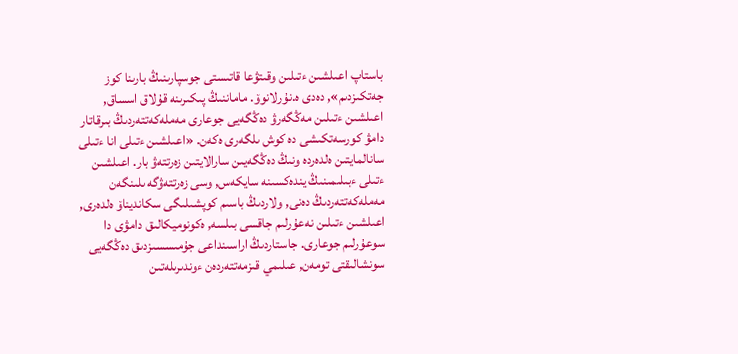باستاپ اعىلشىن ءتىلىن وقىتۋعا قاتىستى جوسپارىنىڭ بارىنا كوز جەتكىزدىم», دەدى ە.نۇرلانوۆ. ماماننىڭ پىكىرىنە قۇلاق اسساق, اعىلشىن ءتىلىن مەڭگەرۋ دەڭگەيى جوعارى مەملەكەتتەردىڭ بىرقاتار دامۋ كورسەتكىشى دە كوش ىلگەرى ەكەن. «اعىلشىن ءتىلى انا ءتىلى سانالمايتىن ەلدەردە ونىڭ دەڭگەيىن سارالايتىن زەرتتەۋ بار. اعىلشىن ءتىلى ءبىلىمىنىڭ يندەكسىنە سايكەس, وسى زەرتتەۋگە ىلىنگەن مەملەكەتتەردىڭ دەنى, ولاردىڭ باسىم كوپشىلىگى سكانديناۆ ەلدەرى, اعىلشىن ءتىلىن نەعۇرلىم جاقسى بىلسە, ەكونوميكالىق دامۋى دا سوعۇرلىم جوعارى. جاستاردىڭ اراسىنداعى جۇمىسسىزدىق دەڭگەيى سونشالىقتى تومەن, عىلىمي قىزمەتتەردەن ءوندىرىلەتىن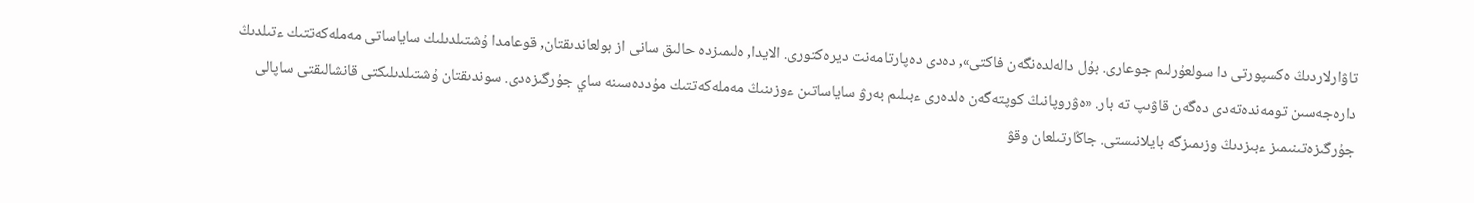تاۋارلاردىڭ ەكسپورتى دا سولعۇرلىم جوعارى. بۇل دالەلدەنگەن فاكتى», دەدى دەپارتامەنت ديرەكتورى. الايدا, ەلىمىزدە حالىق سانى از بولعاندىقتان, قوعامدا ۇشتىلدىلىك ساياساتى مەملەكەتتىك ءتىلدىڭ دارەجەسىن تومەندەتەدى دەگەن قاۋىپ تە بار. «ەۋروپانىڭ كوپتەگەن ەلدەرى ءبىلىم بەرۋ ساياساتىن ءوزىنىڭ مەملەكەتتىك مۇددەسىنە ساي جۇرگىزەدى. سوندىقتان ۇشتىلدىلىكتى قانشالىقتى ساپالى جۇرگىزەتىنىمىز ءبىزدىڭ وزىمىزگە بايلانىستى. جاڭارتىلعان وقۋ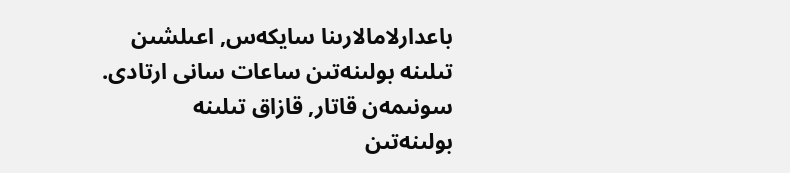باعدارلامالارىنا سايكەس, اعىلشىن تىلىنە بولىنەتىن ساعات سانى ارتادى. سونىمەن قاتار, قازاق تىلىنە بولىنەتىن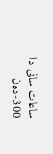ساعات سانى دا 300-دەن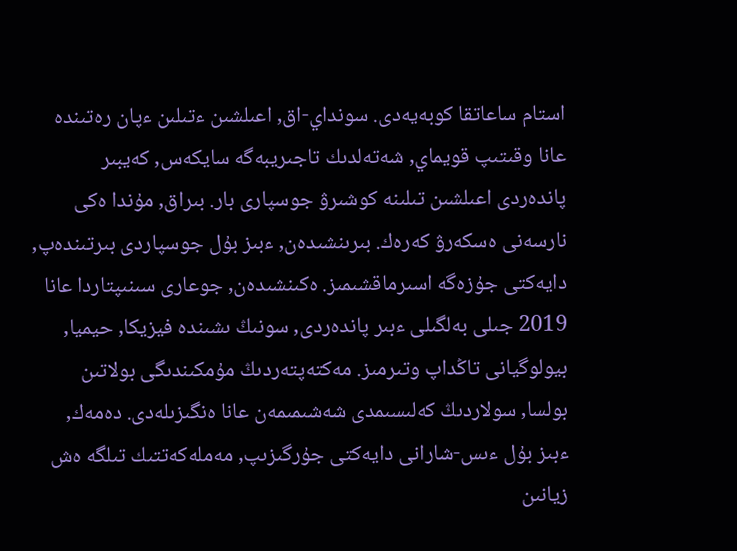استام ساعاتقا كوبەيەدى. سونداي-اق, اعىلشىن ءتىلىن ءپان رەتىندە عانا وقىتىپ قويماي, شەتەلدىك تاجىريبەگە سايكەس, كەيبىر پاندەردى اعىلشىن تىلىنە كوشىرۋ جوسپارى بار. بىراق, مۇندا ەكى نارسەنى ەسكەرۋ كەرەك. بىرىنشىدەن, ءبىز بۇل جوسپاردى بىرتىندەپ, دايەكتى جۇزەگە اسىرماقشىمىز. ەكىنشىدەن, جوعارى سىنىپتاردا عانا 2019 جىلى بەلگىلى ءبىر پاندەردى, سونىڭ ىشىندە فيزيكا, حيميا, بيولوگيانى تاڭداپ وتىرمىز. مەكتەپتەردىڭ مۇمكىندىگى بولاتىن بولسا, سولاردىڭ كەلىسىمدى شەشىمىمەن عانا ەنگىزىلەدى. دەمەك, ءبىز بۇل ءىس-شارانى دايەكتى جۇرگىزىپ, مەملەكەتتىك تىلگە ەش زيانىن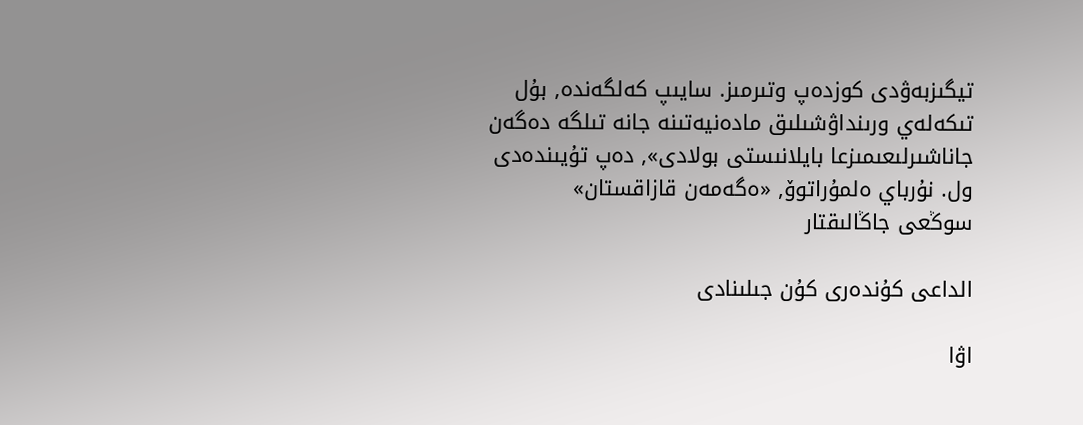تيگىزبەۋدى كوزدەپ وتىرمىز. سايىپ كەلگەندە, بۇل تىكەلەي ورىنداۋشىلىق مادەنيەتىنە جانە تىلگە دەگەن جاناشىرلىعىمىزعا بايلانىستى بولادى», دەپ تۇيىندەدى ول. نۇرباي ەلمۇراتوۆ, «ەگەمەن قازاقستان»
سوڭعى جاڭالىقتار

الداعى كۇندەرى كۇن جىلىنادى

اۋا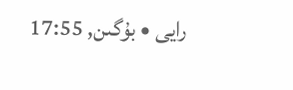رايى • بۇگىن, 17:55